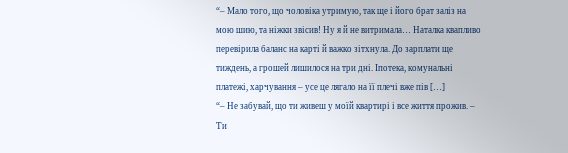“– Мало того, що чоловіка утримую, так ще і його брат заліз на мою шию, та ніжки звісив! Ну я й не витримала… Наталка квапливо перевірила баланс на карті й важко зітхнула. До зарплати ще тиждень, а грошей лишилося на три дні. Іпотека, комунальні платежі, харчування – усе це лягало на її плечі вже пів […]
“– Не забувай, що ти живеш у моїй квартирі і все життя прожив. – Ти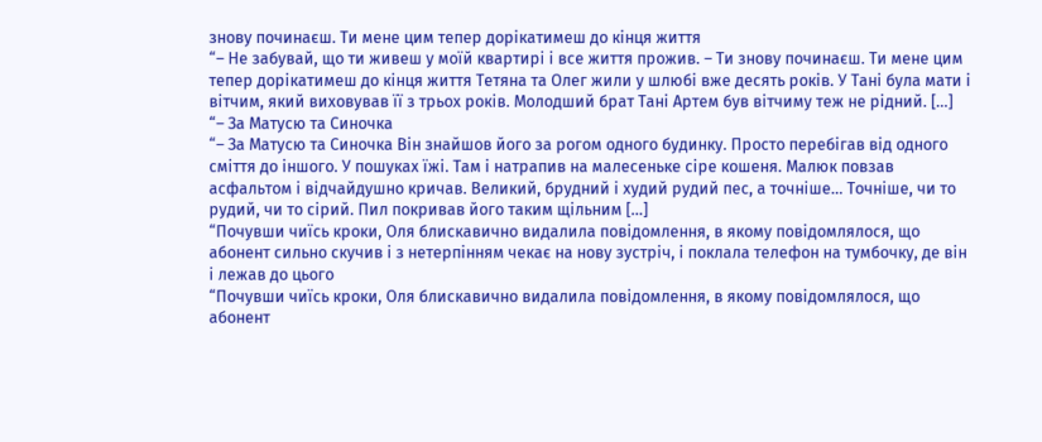знову починаєш. Ти мене цим тепер дорікатимеш до кінця життя
“– Не забувай, що ти живеш у моїй квартирі і все життя прожив. – Ти знову починаєш. Ти мене цим тепер дорікатимеш до кінця життя Тетяна та Олег жили у шлюбі вже десять років. У Тані була мати і вітчим, який виховував її з трьох років. Молодший брат Тані Артем був вітчиму теж не рідний. […]
“– За Матусю та Синочка
“– За Матусю та Синочка Він знайшов його за рогом одного будинку. Просто перебігав від одного сміття до іншого. У пошуках їжі. Там і натрапив на малесеньке сіре кошеня. Малюк повзав асфальтом і відчайдушно кричав. Великий, брудний і худий рудий пес, а точніше… Точніше, чи то рудий, чи то сірий. Пил покривав його таким щільним […]
“Почувши чиїсь кроки, Оля блискавично видалила повідомлення, в якому повідомлялося, що абонент сильно скучив і з нетерпінням чекає на нову зустріч, і поклала телефон на тумбочку, де він і лежав до цього
“Почувши чиїсь кроки, Оля блискавично видалила повідомлення, в якому повідомлялося, що абонент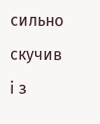сильно скучив і з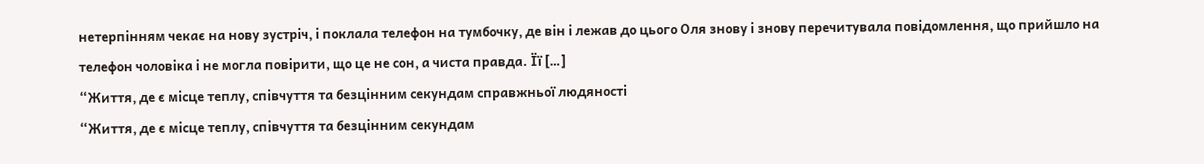нетерпінням чекає на нову зустріч, і поклала телефон на тумбочку, де він і лежав до цього Оля знову і знову перечитувала повідомлення, що прийшло на телефон чоловіка і не могла повірити, що це не сон, а чиста правда. Її […]
“Життя, де є місце теплу, співчуття та безцінним секундам справжньої людяності
“Життя, де є місце теплу, співчуття та безцінним секундам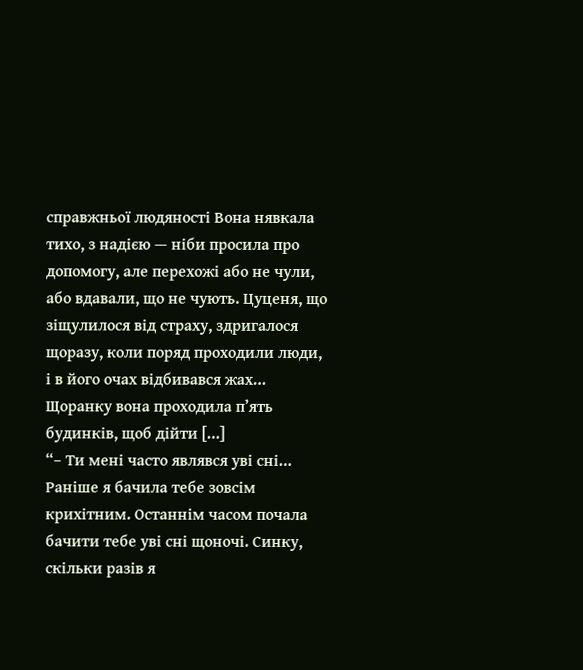справжньої людяності Вона нявкала тихо, з надією — ніби просила про допомогу, але перехожі або не чули, або вдавали, що не чують. Цуценя, що зіщулилося від страху, здригалося щоразу, коли поряд проходили люди, і в його очах відбивався жах… Щоранку вона проходила п’ять будинків, щоб дійти […]
“– Ти мені часто являвся уві сні… Раніше я бачила тебе зовсім крихітним. Останнім часом почала бачити тебе уві сні щоночі. Синку, скільки разів я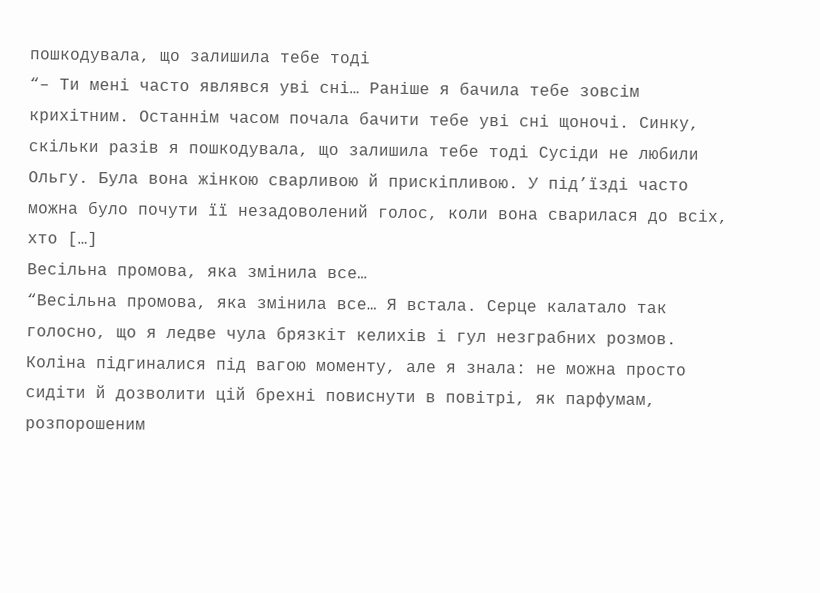пошкодувала, що залишила тебе тоді
“– Ти мені часто являвся уві сні… Раніше я бачила тебе зовсім крихітним. Останнім часом почала бачити тебе уві сні щоночі. Синку, скільки разів я пошкодувала, що залишила тебе тоді Сусіди не любили Ольгу. Була вона жінкою сварливою й прискіпливою. У під’їзді часто можна було почути її незадоволений голос, коли вона сварилася до всіх, хто […]
Весільна промова, яка змінила все…
“Весільна промова, яка змінила все… Я встала. Серце калатало так голосно, що я ледве чула брязкіт келихів і гул незграбних розмов. Коліна підгиналися під вагою моменту, але я знала: не можна просто сидіти й дозволити цій брехні повиснути в повітрі, як парфумам, розпорошеним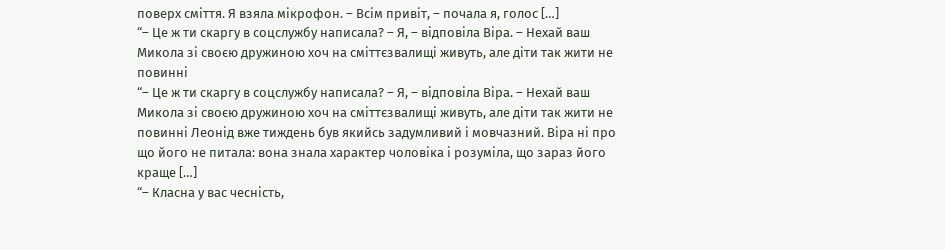поверх сміття. Я взяла мікрофон. – Всім привіт, – почала я, голос […]
“– Це ж ти скаргу в соцслужбу написала? – Я, – відповіла Віра. – Нехай ваш Микола зі своєю дружиною хоч на сміттєзвалищі живуть, але діти так жити не повинні
“– Це ж ти скаргу в соцслужбу написала? – Я, – відповіла Віра. – Нехай ваш Микола зі своєю дружиною хоч на сміттєзвалищі живуть, але діти так жити не повинні Леонід вже тиждень був якийсь задумливий і мовчазний. Віра ні про що його не питала: вона знала характер чоловіка і розуміла, що зараз його краще […]
“– Класна у вас чесність,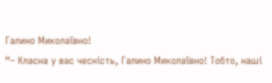Галино Миколаївно!
“– Класна у вас чесність, Галино Миколаївно! Тобто, наші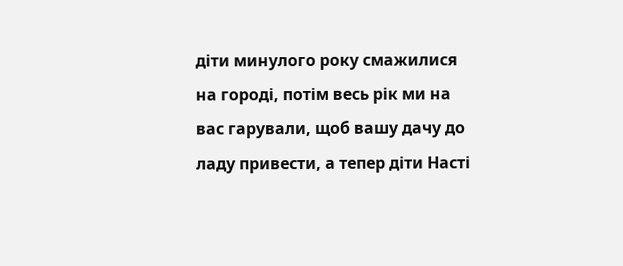діти минулого року смажилися на городі, потім весь рік ми на вас гарували, щоб вашу дачу до ладу привести, а тепер діти Насті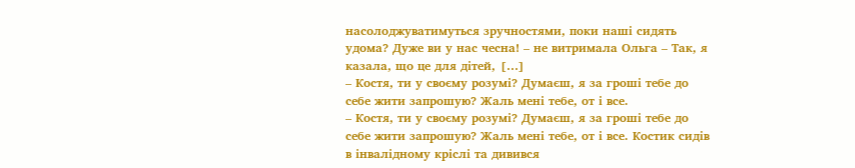насолоджуватимуться зручностями, поки наші сидять удома? Дуже ви у нас чесна! – не витримала Ольга – Так, я казала, що це для дітей, […]
– Костя, ти у своєму розумі? Думаєш, я за гроші тебе до себе жити запрошую? Жаль мені тебе, от і все.
– Костя, ти у своєму розумі? Думаєш, я за гроші тебе до себе жити запрошую? Жаль мені тебе, от і все. Костик сидів в інвалідному кріслі та дивився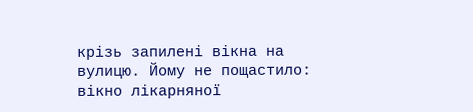крізь запилені вікна на вулицю. Йому не пощастило: вікно лікарняної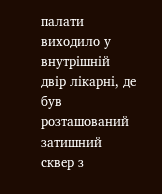палати виходило у внутрішній двір лікарні, де був розташований затишний сквер з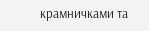крамничками та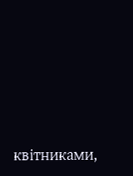квітниками,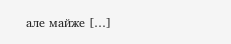але майже […]